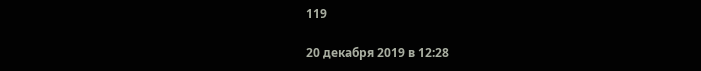119

20 декабря 2019 в 12:28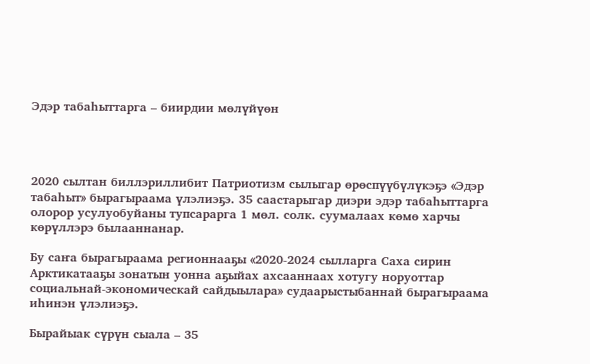Эдэр табаһыттарга – биирдии мөлүйүөн




2020 сылтан биллэриллибит Патриотизм сылыгар өрөспүүбүлүкэҕэ «Эдэр табаһыт» бырагыраама үлэлиэҕэ. 35 саастарыгар диэри эдэр табаһыттарга олорор усулуобуйаны тупсарарга 1 мөл. солк. суумалаах көмө харчы көрүллэрэ былааннанар.

Бу саҥа бырагыраама регионнааҕы «2020-2024 сылларга Саха сирин Арктикатааҕы зонатын уонна аҕыйах ахсааннаах хотугу норуоттар социальнай-экономическай сайдыылара» судаарыстыбаннай бырагыраама иһинэн үлэлиэҕэ.

Бырайыак сүрүн сыала – 35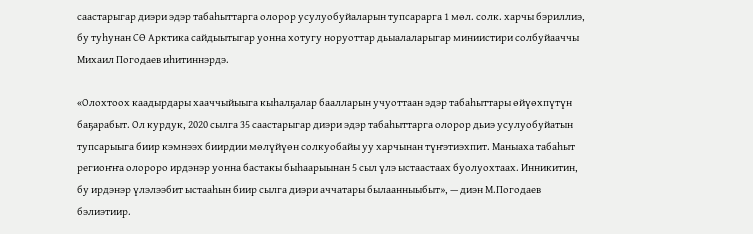саастарыгар диэри эдэр табаһыттарга олорор усулуобуйаларын тупсарарга 1 мөл. солк. харчы бэриллиэ, бу туһунан СӨ Арктика сайдыытыгар уонна хотугу норуоттар дьыалаларыгар миниистири солбуйааччы Михаил Погодаев иһитиннэрдэ.

«Олохтоох каадырдары хааччыйыыга кыһалҕалар баалларын учуоттаан эдэр табаһыттары өйүөхпүтүн баҕарабыт. Ол курдук, 2020 сылга 35 саастарыгар диэри эдэр табаһыттарга олорор дьиэ усулуобуйатын тупсарыыга биир кэмнээх биирдии мөлүйүөн солкуобайы уу харчынан түҥэтиэхпит. Маныаха табаһыт региоҥҥа олороро ирдэнэр уонна бастакы быһаарыынан 5 сыл үлэ ыстаастаах буолуохтаах. Инникитин, бу ирдэнэр үлэлээбит ыстааһын биир сылга диэри аччатары былаанныыбыт», — диэн М.Погодаев бэлиэтиир.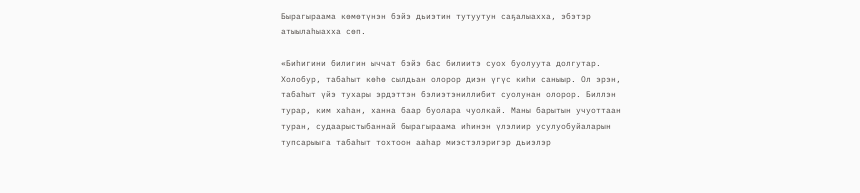Бырагыраама көмөтүнэн бэйэ дьиэтин тутуутун саҕалыахха, эбэтэр атыылаһыахха сөп.

«Биһигини билигин ыччат бэйэ бас билиитэ суох буолуута долгутар. Холобур, табаһыт көһө сылдьан олорор диэн үгүс киһи саныыр. Ол эрэн, табаһыт үйэ тухары эрдэттэн бэлиэтэниллибит суолунан олорор. Биллэн турар, ким хаһан, ханна баар буолара чуолкай. Маны барытын учуоттаан туран, судаарыстыбаннай бырагыраама иһинэн үлэлиир усулуобуйаларын тупсарыыга табаһыт тохтоон ааһар миэстэлэригэр дьиэлэр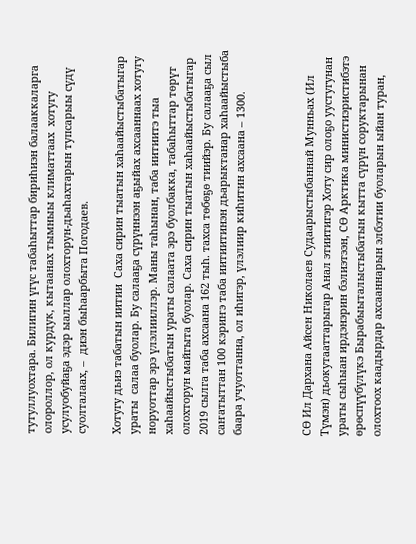тутуллуохтара. Билигин үгүс табаһыттар бириһиэн балааккаларга олороллор, ол курдук, кытаанах тымныы климаттаах  хотугу усулуобуйаҕа эдэр ыаллар олохторун-дьаһахтарын тупсарыы сүдү суолталаах, –  диэн быһаарбыта Погодаев.

Хотугу дьиэ табатын иитии  Саха сирин тыатын хаһаайыстыбатыгар ураты  салаа буолар. Бу салааҕа сүрүннээн аҕыйах ахсааннаах хотугу норуоттар эрэ үлэлииллэр. Маны таһынан, таба иитиитэ тыа хаһаайыстыбатын ураты салаата эрэ буолбакка, табаһыттар төрүт олохторун майгыта буолар. Саха сирин тыатын хаһаайыстыбатыгар 2019 сылга таба ахсаана 162 тыһ. тахса төбөҕө тиийэр. Бу салааҕа сыл саҥатыттан 100 кэриҥэ таба иитиитинэн дьарыктанар хаһаайыстыба баара учуоттанна, ол иһигэр, үлэлиир киһитин ахсаана – 1300.



СӨ Ил Дархана Айсен Николаев Судаарыстыбаннай Мунньах (Ил Түмэн) дьокутааттарыгар Анал этиитигэр Хоту сир олоҕо уустугунан ураты сыһыан ирдэнэрин бэлиэтээн, СӨ Арктика министиэристибэтэ өрөспүүбүлүкэ Бырабыыталыстыбатын кытта сүрүн соруктарынан олохтоох каадырдар ахсааннарын элбэтии буоларын ыйан туран,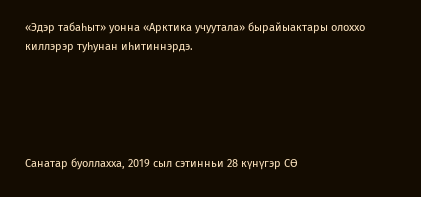«Эдэр табаһыт» уонна «Арктика учуутала» бырайыактары олоххо киллэрэр туһунан иһитиннэрдэ.





Санатар буоллахха, 2019 сыл сэтинньи 28 күнүгэр СӨ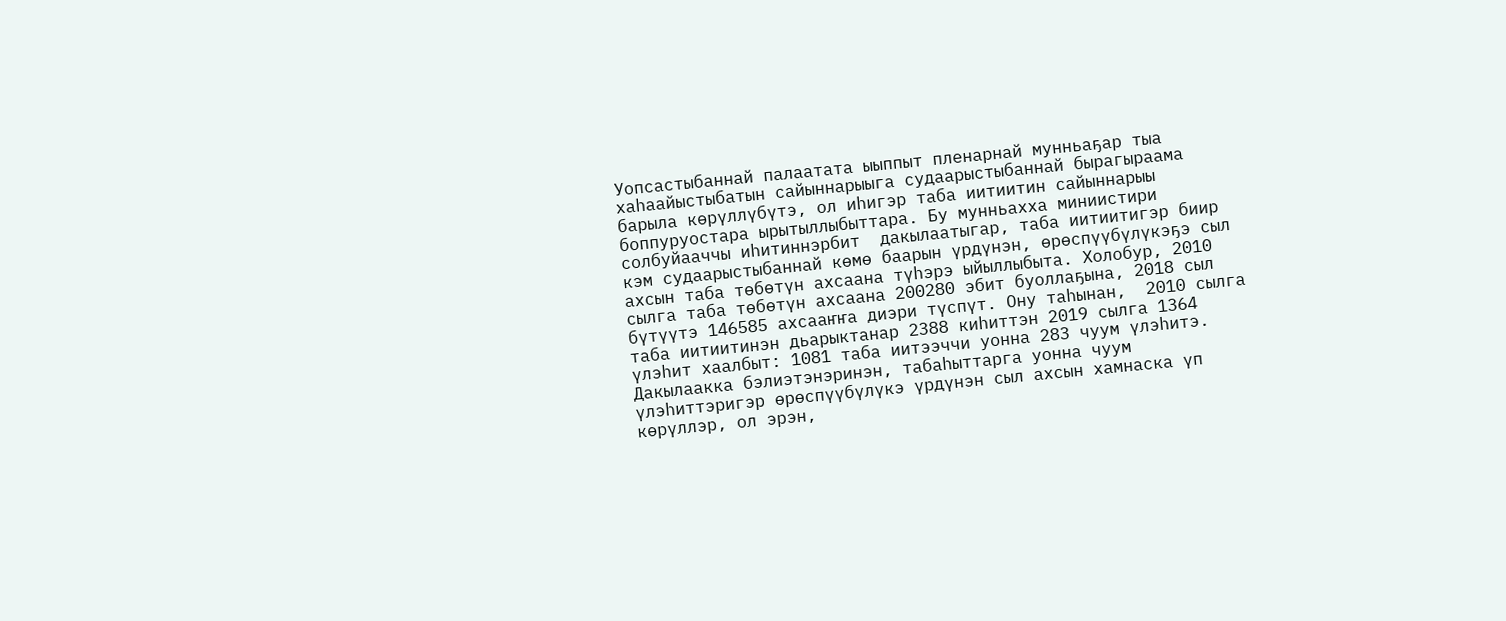Уопсастыбаннай палаатата ыыппыт пленарнай мунньаҕар тыа хаһаайыстыбатын сайыннарыыга судаарыстыбаннай бырагыраама барыла көрүллүбүтэ, ол иһигэр таба иитиитин сайыннарыы боппуруостара ырытыллыбыттара. Бу мунньахха миниистири солбуйааччы иһитиннэрбит  дакылаатыгар, таба иитиитигэр биир кэм судаарыстыбаннай көмө баарын үрдүнэн, өрөспүүбүлүкэҕэ сыл ахсын таба төбөтүн ахсаана түһэрэ ыйыллыбыта. Холобур, 2010 сылга таба төбөтүн ахсаана 200280 эбит буоллаҕына, 2018 сыл бүтүүтэ 146585 ахсааҥҥа диэри түспүт. Ону таһынан,  2010 сылга таба иитиитинэн дьарыктанар 2388 киһиттэн 2019 сылга 1364 үлэһит хаалбыт: 1081 таба иитээччи уонна 283 чуум үлэһитэ. Дакылаакка бэлиэтэнэринэн, табаһыттарга уонна чуум үлэһиттэригэр өрөспүүбүлүкэ үрдүнэн сыл ахсын хамнаска үп көрүллэр, ол эрэн,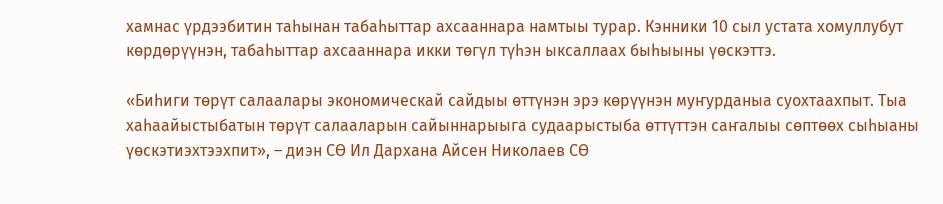хамнас үрдээбитин таһынан табаһыттар ахсааннара намтыы турар. Кэнники 10 сыл устата хомуллубут көрдөрүүнэн, табаһыттар ахсааннара икки төгүл түһэн ыксаллаах быһыыны үөскэттэ.

«Биһиги төрүт салаалары экономическай сайдыы өттүнэн эрэ көрүүнэн муҥурданыа суохтаахпыт. Тыа хаһаайыстыбатын төрүт салааларын сайыннарыыга судаарыстыба өттүттэн саҥалыы сөптөөх сыһыаны үөскэтиэхтээхпит», – диэн СӨ Ил Дархана Айсен Николаев СӨ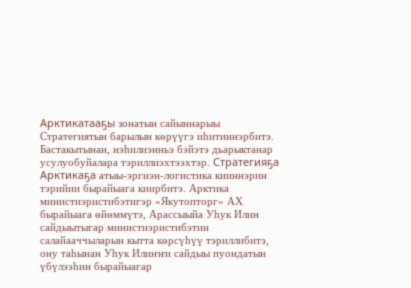Арктикатааҕы зонатын сайыннарыы Стратегиятын барылын көрүүгэ иһитиннэрбитэ. Бастакытынан, нэһилиэнньэ бэйэтэ дьарыктанар усулуобуйалара тэриллиэхтээхтэр. Стратегияҕа Арктикаҕа атыы-эргиэн-логистика кииннэрин тэрийии бырайыага киирбитэ. Арктика министиэристибэтигэр «Якутопторг» АХ бырайыага өйөммүтэ, Арассыыйа Уһук Илин сайдыытыгар министиэристибэтин салайааччыларын кытта көрсүһүү тэриллибитэ, ону таһынан Уһук Илиҥҥи сайдыы пуондатын үбүлээһин бырайыагар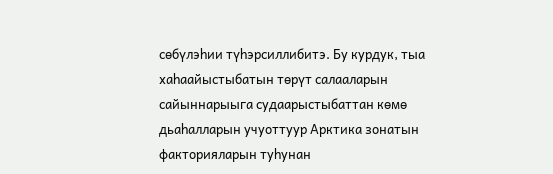сөбүлэһии түһэрсиллибитэ. Бу курдук, тыа хаһаайыстыбатын төрүт салааларын сайыннарыыга судаарыстыбаттан көмө дьаһалларын учуоттуур Арктика зонатын факторияларын туһунан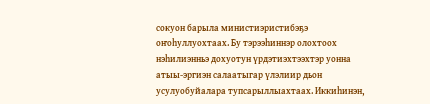сокуон барыла министиэристибэҕэ оҥоһуллуохтаах. Бу тэрээһиннэр олохтоох нэһилиэнньэ дохуотун үрдэтиэхтээхтэр уонна атыы-эргиэн салаатыгар үлэлиир дьон усулуобуйалара тупсарыллыахтаах. Иккиһинэн,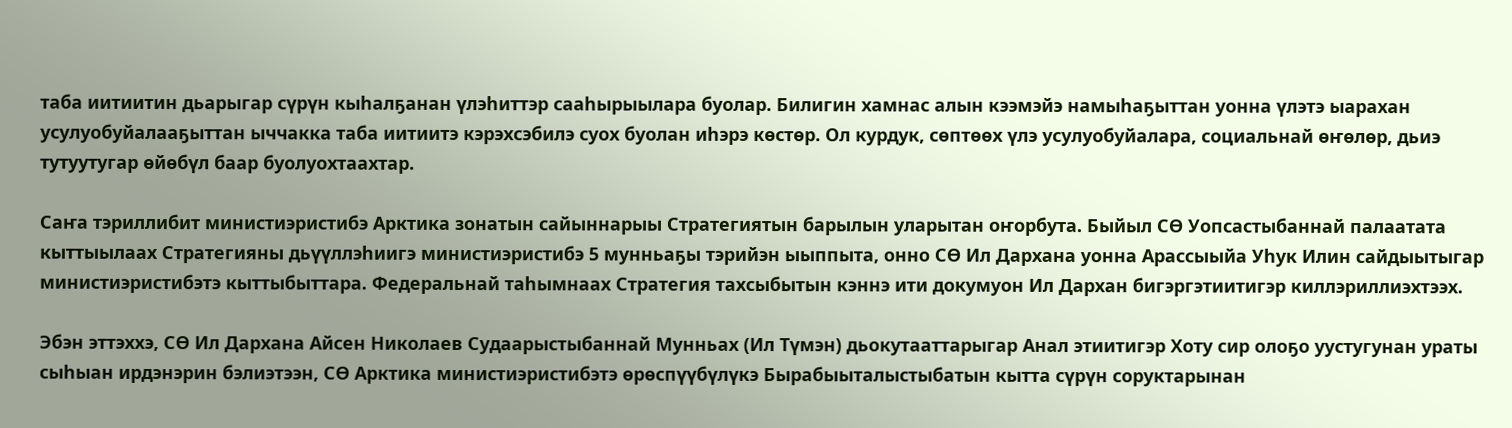таба иитиитин дьарыгар сүрүн кыһалҕанан үлэһиттэр сааһырыылара буолар. Билигин хамнас алын кээмэйэ намыһаҕыттан уонна үлэтэ ыарахан усулуобуйалааҕыттан ыччакка таба иитиитэ кэрэхсэбилэ суох буолан иһэрэ көстөр. Ол курдук, сөптөөх үлэ усулуобуйалара, социальнай өҥөлөр, дьиэ тутуутугар өйөбүл баар буолуохтаахтар.

Саҥа тэриллибит министиэристибэ Арктика зонатын сайыннарыы Стратегиятын барылын уларытан оҥорбута. Быйыл СӨ Уопсастыбаннай палаатата кыттыылаах Стратегияны дьүүллэһиигэ министиэристибэ 5 мунньаҕы тэрийэн ыыппыта, онно СӨ Ил Дархана уонна Арассыыйа Уһук Илин сайдыытыгар министиэристибэтэ кыттыбыттара. Федеральнай таһымнаах Стратегия тахсыбытын кэннэ ити докумуон Ил Дархан бигэргэтиитигэр киллэриллиэхтээх.

Эбэн эттэххэ, СӨ Ил Дархана Айсен Николаев Судаарыстыбаннай Мунньах (Ил Түмэн) дьокутааттарыгар Анал этиитигэр Хоту сир олоҕо уустугунан ураты сыһыан ирдэнэрин бэлиэтээн, СӨ Арктика министиэристибэтэ өрөспүүбүлүкэ Бырабыыталыстыбатын кытта сүрүн соруктарынан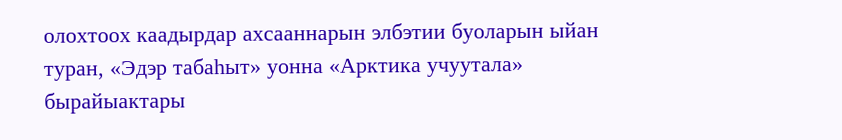олохтоох каадырдар ахсааннарын элбэтии буоларын ыйан туран, «Эдэр табаһыт» уонна «Арктика учуутала» бырайыактары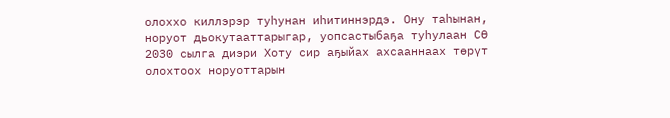олоххо киллэрэр туһунан иһитиннэрдэ. Ону таһынан, норуот дьокутааттарыгар, уопсастыбаҕа туһулаан СӨ 2030 сылга диэри Хоту сир аҕыйах ахсааннаах төрүт олохтоох норуоттарын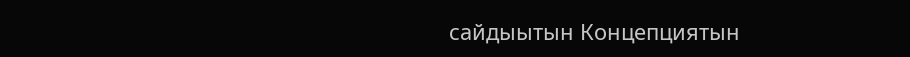сайдыытын Концепциятын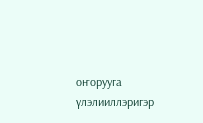оҥорууга үлэлииллэригэр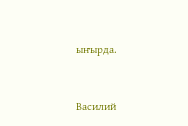ыҥырда.



Василий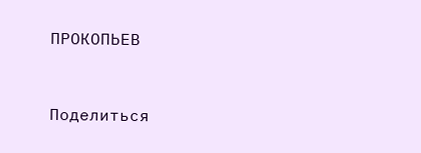ПРОКОПЬЕВ



Поделиться